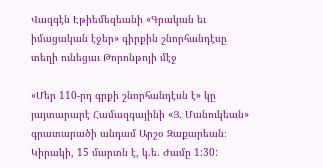Վազգէն Էթիեմեզեանի «Գրական եւ իմացական էջեր» գիրքին շնորհանդէսը տեղի ունեցաւ Թորոնթոյի մէջ

«Մեր 110-րդ գրքի շնորհանդէսն է» կը յայտարարէ Համազգայինի «Յ. Մանուկեան» գրատարածի անդամ Արշօ Զաքարեան։ Կիրակի, 15 մարտն է, կ.ե. Ժամը 1:30: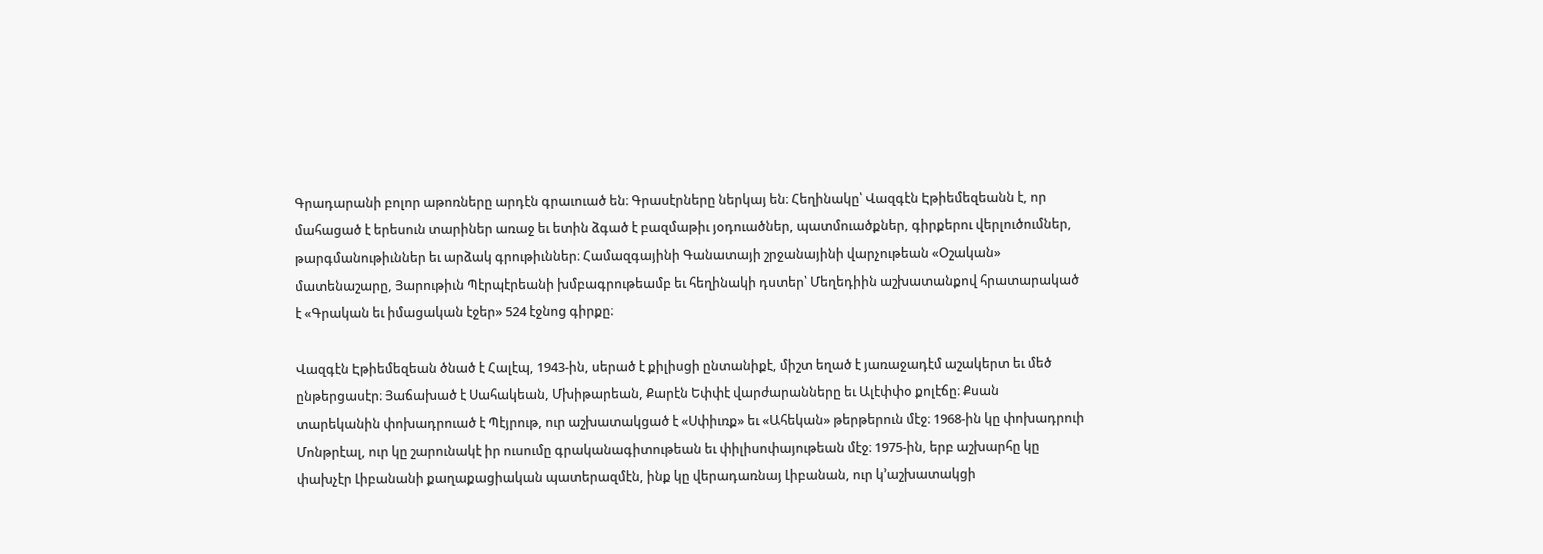Գրադարանի բոլոր աթոռները արդէն գրաւուած են։ Գրասէրները ներկայ են։ Հեղինակը՝ Վազգէն Էթիեմեզեանն է, որ մահացած է երեսուն տարիներ առաջ եւ ետին ձգած է բազմաթիւ յօդուածներ, պատմուածքներ, գիրքերու վերլուծումներ, թարգմանութիւններ եւ արձակ գրութիւններ։ Համազգայինի Գանատայի շրջանայինի վարչութեան «Օշական» մատենաշարը, Յարութիւն Պէրպէրեանի խմբագրութեամբ եւ հեղինակի դստեր՝ Մեղեդիին աշխատանքով հրատարակած է «Գրական եւ իմացական էջեր» 524 էջնոց գիրքը։

Վազգէն Էթիեմեզեան ծնած է Հալէպ, 1943-ին, սերած է քիլիսցի ընտանիքէ, միշտ եղած է յառաջադէմ աշակերտ եւ մեծ ընթերցասէր։ Յաճախած է Սահակեան, Մխիթարեան, Քարէն Եփփէ վարժարանները եւ Ալէփփօ քոլէճը։ Քսան տարեկանին փոխադրուած է Պէյրութ, ուր աշխատակցած է «Սփիւռք» եւ «Ահեկան» թերթերուն մէջ։ 1968-ին կը փոխադրուի Մոնթրէալ, ուր կը շարունակէ իր ուսումը գրականագիտութեան եւ փիլիսոփայութեան մէջ։ 1975-ին, երբ աշխարհը կը փախչէր Լիբանանի քաղաքացիական պատերազմէն, ինք կը վերադառնայ Լիբանան, ուր կ՚աշխատակցի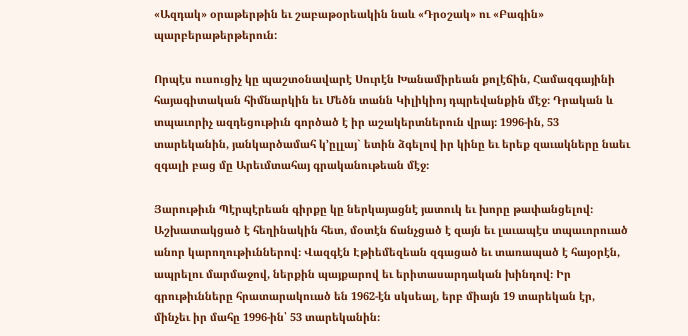«Ազդակ» օրաթերթին եւ շաբաթօրեակին նաև «Դրօշակ» ու «Բագին» պարբերաթերթերուն:

Որպէս ուսուցիչ կը պաշտօնավարէ Սուրէն Խանամիրեան քոլէճին, Համազգայինի հայագիտական հիմնարկին եւ Մեծն տանն Կիլիկիոյ դպրեվանքին մէջ։ Դրական և տպաւորիչ ազդեցութիւն գործած է իր աշակերտներուն վրայ։ 1996-ին, 53 տարեկանին, յանկարծամահ կ’ըլլայ` ետին ձգելով իր կինը եւ երեք զաւակները նաեւ զգալի բաց մը Արեւմտահայ գրականութեան մէջ։

Յարութիւն Պէրպէրեան գիրքը կը ներկայացնէ յատուկ եւ խորը թափանցելով։ Աշխատակցած է հեղինակին հետ, մօտէն ճանչցած է զայն եւ լաւապէս տպաւորուած անոր կարողութիւններով։ Վազգէն Էթիեմեզեան զգացած եւ տառապած է հայօրէն, ապրելու մարմաջով, ներքին պայքարով եւ երիտասարդական խինդով։ Իր գրութիւնները հրատարակուած են 1962-էն սկսեալ, երբ միայն 19 տարեկան էր, մինչեւ իր մահը 1996-ին՝ 53 տարեկանին։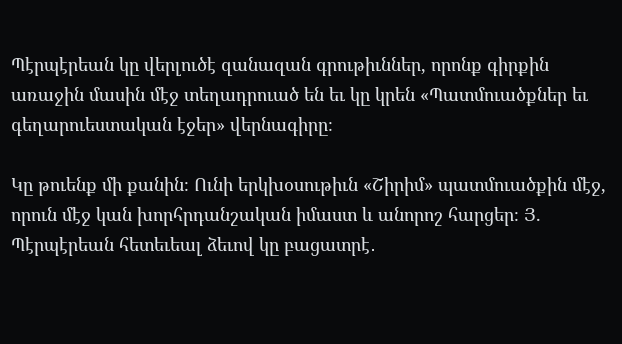Պէրպէրեան կը վերլուծէ զանազան գրութիւններ, որոնք գիրքին առաջին մասին մէջ տեղադրուած են եւ կը կրեն «Պատմուածքներ եւ գեղարուեստական էջեր» վերնագիրը։

Կը թուենք մի քանին։ Ունի երկխօսութիւն «Շիրիմ» պատմուածքին մէջ, որուն մէջ կան խորհրդանշական իմաստ և անորոշ հարցեր։ Յ. Պէրպէրեան հետեւեալ ձեւով կը բացատրէ․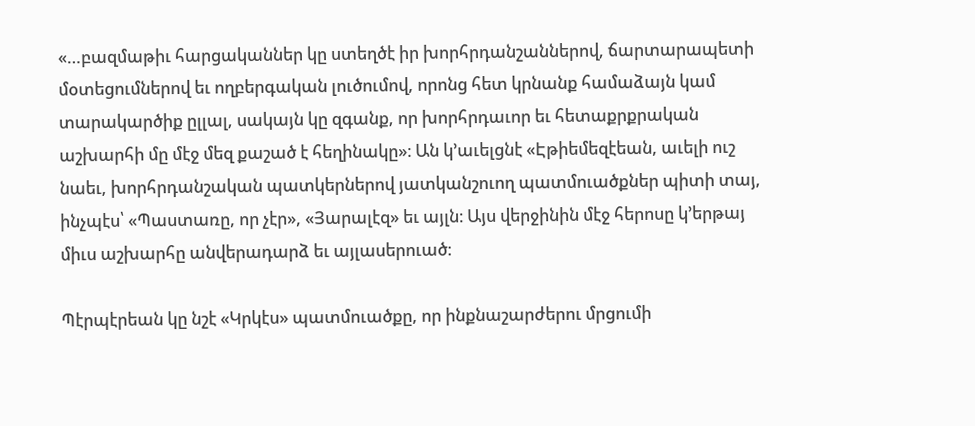«…բազմաթիւ հարցականներ կը ստեղծէ իր խորհրդանշաններով, ճարտարապետի մօտեցումներով եւ ողբերգական լուծումով, որոնց հետ կրնանք համաձայն կամ տարակարծիք ըլլալ, սակայն կը զգանք, որ խորհրդաւոր եւ հետաքրքրական աշխարհի մը մէջ մեզ քաշած է հեղինակը»։ Ան կ՚աւելցնէ «Էթիեմեզէեան, աւելի ուշ նաեւ, խորհրդանշական պատկերներով յատկանշուող պատմուածքներ պիտի տայ, ինչպէս՝ «Պաստառը, որ չէր», «Յարալէզ» եւ այլն։ Այս վերջինին մէջ հերոսը կ՚երթայ միւս աշխարհը անվերադարձ եւ այլասերուած։

Պէրպէրեան կը նշէ «Կրկէս» պատմուածքը, որ ինքնաշարժերու մրցումի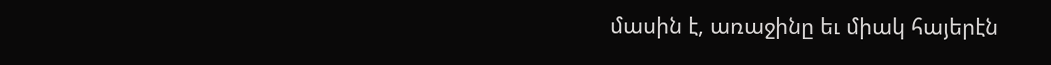մասին է, առաջինը եւ միակ հայերէն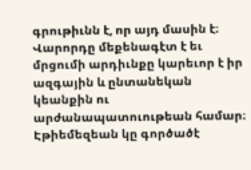գրութիւնն է, որ այդ մասին է։ Վարորդը մեքենագէտ է եւ մրցումի արդիւնքը կարեւոր է իր ազգային և ընտանեկան կեանքին ու արժանապատուութեան համար։ Էթիեմեզեան կը գործածէ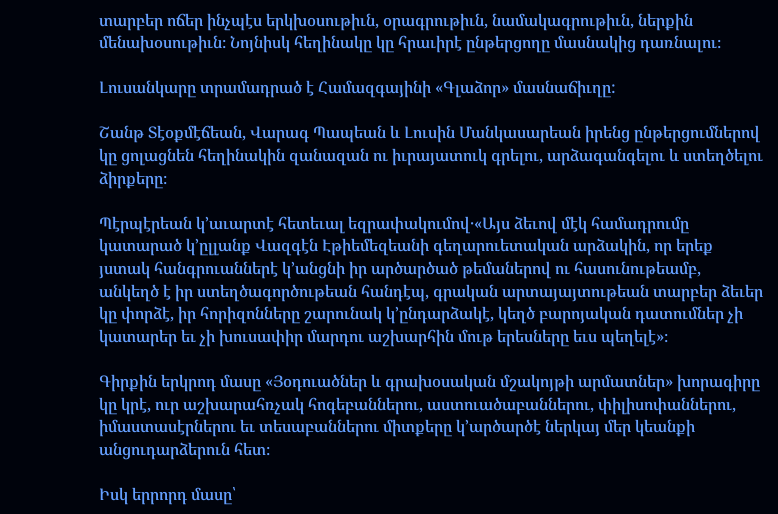տարբեր ոճեր ինչպէս երկխօսութիւն, օրագրութիւն, նամակագրութիւն, ներքին մենախօսութիւն։ Նոյնիսկ հեղինակը կը հրաւիրէ ընթերցողը մասնակից դառնալու։

Լուսանկարը տրամադրած է Համազգայինի «Գլաձոր» մասնաճիւղը:

Շանթ Տէօքմէճեան, Վարագ Պապեան և Լուսին Մանկասարեան իրենց ընթերցումներով կը ցոլացնեն հեղինակին զանազան ու իւրայատուկ գրելու, արձագանգելու և ստեղծելու ձիրքերը։

Պէրպէրեան կ՚աւարտէ հետեւալ եզրափակումով․«Այս ձեւով մէկ համադրումը կատարած կ՚ըլլանք Վազգէն Էթիեմեզեանի գեղարուետական արձակին, որ երեք յստակ հանգրուաններէ կ՚անցնի իր արծարծած թեմաներով ու հասունութեամբ, անկեղծ է իր ստեղծագործութեան հանդէպ, գրական արտայայտութեան տարբեր ձեւեր կը փորձէ, իր հորիզոնները շարունակ կ՚ընդարձակէ, կեղծ բարոյական դատումներ չի կատարեր եւ չի խուսափիր մարդու աշխարհին մութ երեսները եւս պեղելէ»։

Գիրքին երկրոդ մասը «Յօդուածներ և գրախօսական մշակոյթի արմատներ» խորագիրը կը կրէ, ուր աշխարահռչակ հոգեբաններու, աստուածաբաններու, փիլիսոփաններու, իմաստասէրներու եւ տեսաբաններու միտքերը կ՚արծարծէ ներկայ մեր կեանքի անցուդարձերուն հետ։

Իսկ երրորդ մասը՝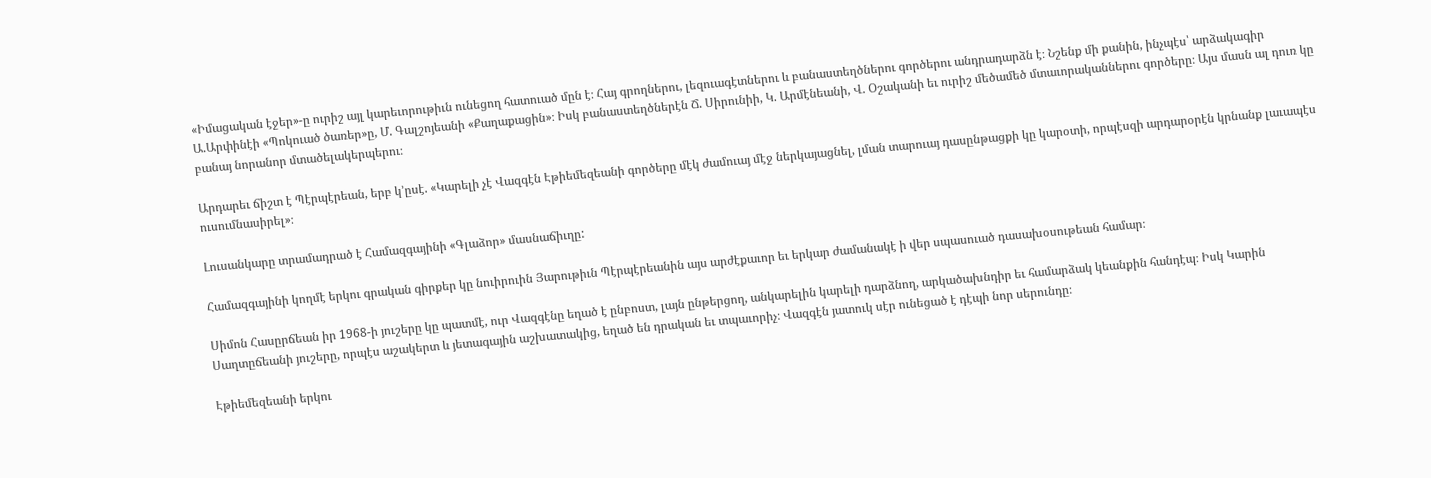«Իմացական էջեր»-ը ուրիշ այլ կարեւորութիւն ունեցող հատուած մըն է։ Հայ գրողներու, լեզուագէտներու և բանաստեղծներու գործերու անդրադարձն է։ Նշենք մի քանին, ինչպէս՝ արձակագիր Ա.Արփինէի «Պոկուած ծառեր»ը, Մ. Գալշոյեանի «Քաղաքացին»։ Իսկ բանաստեղծներէն Ճ. Սիրունիի, Կ. Արմէնեանի, Վ. Օշականի եւ ուրիշ մեծամեծ մտաւորականներու գործերը։ Այս մասն ալ դուռ կը բանայ նորանոր մտածելակերպերու։

Արդարեւ ճիշտ է Պէրպէրեան, երբ կ’ըսէ. «Կարելի չէ Վազգէն Էթիեմեզեանի գործերը մէկ ժամուայ մէջ ներկայացնել, լման տարուայ դասընթացքի կը կարօտի, որպէսզի արդարօրէն կրնանք լաւապէս ուսումնասիրել»։

Լուսանկարը տրամադրած է Համազգայինի «Գլաձոր» մասնաճիւղը:

Համազգայինի կողմէ երկու գրական գիրքեր կը նուիրուին Յարութիւն Պէրպէրեանին այս արժէքաւոր եւ երկար ժամանակէ ի վեր սպասուած դասախօսութեան համար։

Սիմոն Հասըրճեան իր 1968-ի յուշերը կը պատմէ, ուր Վազգէնը եղած է ընբոստ, լայն ընթերցող, անկարելին կարելի դարձնող, արկածախնդիր եւ համարձակ կեանքին հանդէպ։ Իսկ Կարին Սաղտըճեանի յուշերը, որպէս աշակերտ և յետագային աշխատակից, եղած են դրական եւ տպաւորիչ։ Վազգէն յատուկ սէր ունեցած է դէպի նոր սերունդը։

Էթիեմեզեանի երկու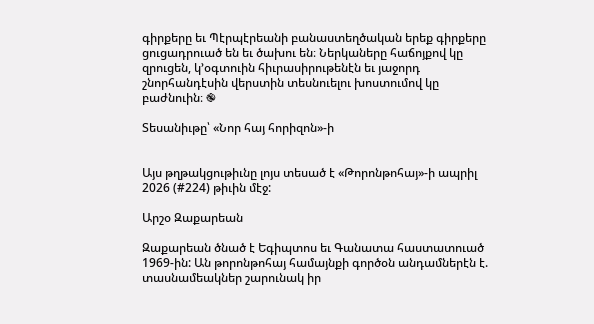գիրքերը եւ Պէրպէրեանի բանաստեղծական երեք գիրքերը ցուցադրուած են եւ ծախու են։ Ներկաները հաճոյքով կը զրուցեն, կ՚օգտուին հիւրասիրութենէն եւ յաջորդ շնորհանդէսին վերստին տեսնուելու խոստումով կը բաժնուին։ ֎

Տեսանիւթը՝ «Նոր հայ հորիզոն»-ի


Այս թղթակցութիւնը լոյս տեսած է «Թորոնթոհայ»-ի ապրիլ 2026 (#224) թիւին մէջ:

Արշօ Զաքարեան

Զաքարեան ծնած է Եգիպտոս եւ Գանատա հաստատուած 1969-ին: Ան թորոնթոհայ համայնքի գործօն անդամներէն է. տասնամեակներ շարունակ իր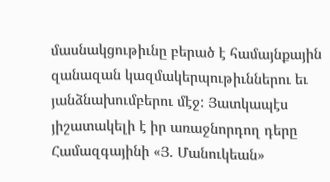մասնակցութիւնը բերած է համայնքային զանազան կազմակերպութիւններու եւ յանձնախումբերու մէջ: Յատկապէս յիշատակելի է իր առաջնորդող դերը Համազգայինի «Յ. Մանուկեան»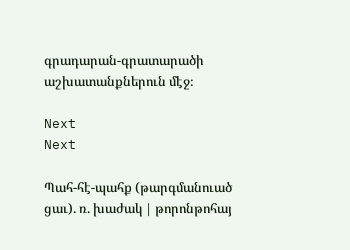գրադարան-գրատարածի աշխատանքներուն մէջ։

Next
Next

Պահ-հէ-պահք (թարգմանուած ցաւ). ռ. խաժակ | թորոնթոհայ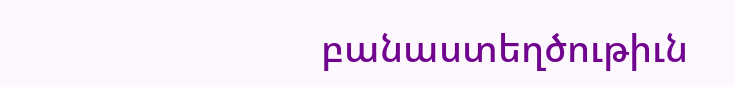բանաստեղծութիւն